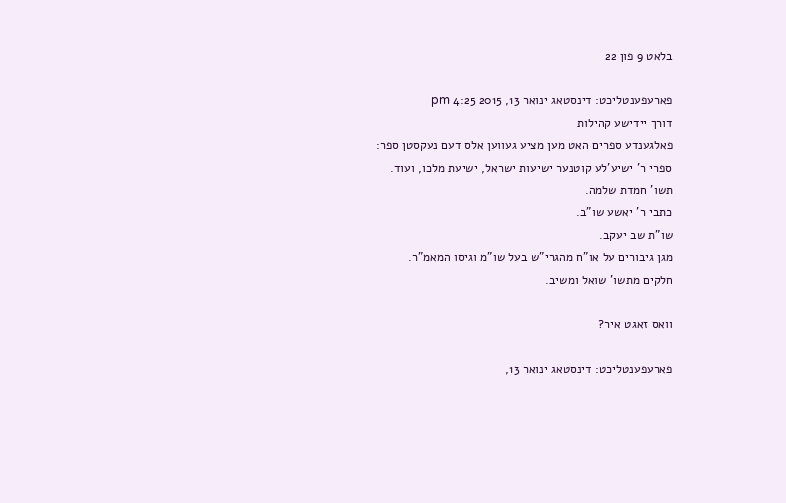בלאט 9 פון 22

פארעפענטליכט: דינסטאג ינואר 13, 2015 4:25 pm
דורך יידישע קהילות
פאלגענדע ספרים האט מען מציע געווען אלס דעם נעקסטן ספר:
ספרי ר' ישיע'לע קוטנער ישיעות ישראל, ישיעת מלכו, ועוד.
תשו' חמדת שלמה.
כתבי ר' יאשע שו"ב.
שו"ת שב יעקב.
מגן גיבורים על או"ח מהגרי"ש בעל שו"מ וגיסו המאמ"ר.
חלקים מתשו' שואל ומשיב.

וואס זאגט איר?

פארעפענטליכט: דינסטאג ינואר 13,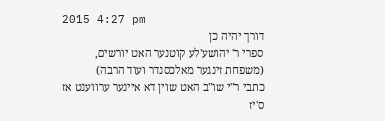2015 4:27 pm
דורך יהיה כן
ספרי ר' יהושע'לע קוטנער האט יורשים, (משפחת זינגער מאלכסנדר ועוד הרבה)
כתבי ר"י שו"ב האט שוין דא איינער ערווענט אז ס'יז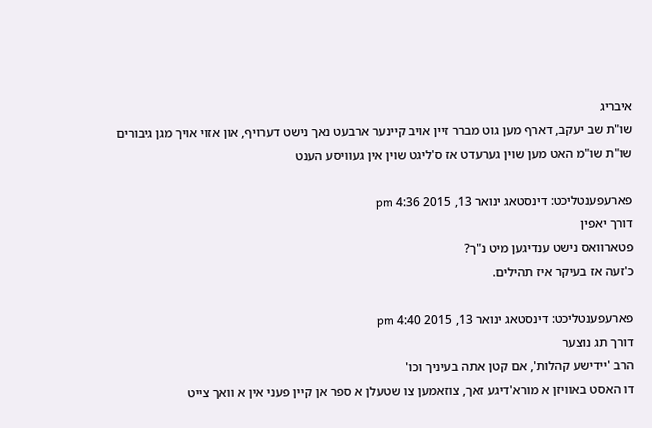איבריג
שו"ת שב יעקב, דארף מען גוט מברר זיין אויב קיינער ארבעט נאך נישט דערויף, און אזוי אויך מגן גיבורים
שו"ת שו"מ האט מען שוין גערעדט אז ס'ליגט שוין אין געוויסע הענט

פארעפענטליכט: דינסטאג ינואר 13, 2015 4:36 pm
דורך יאפין
פטארוואס נישט ענדיגען מיט נ"ך?
כ'זעה אז בעיקר איז תהילים.

פארעפענטליכט: דינסטאג ינואר 13, 2015 4:40 pm
דורך תג נוצער
הרב 'יידישע קהלות', אם קטן אתה בעיניך וכו'
דו האסט באוויזן א מורא'דיגע זאך, צוזאמען צו שטעלן א ספר אן קיין פעני אין א וואך צייט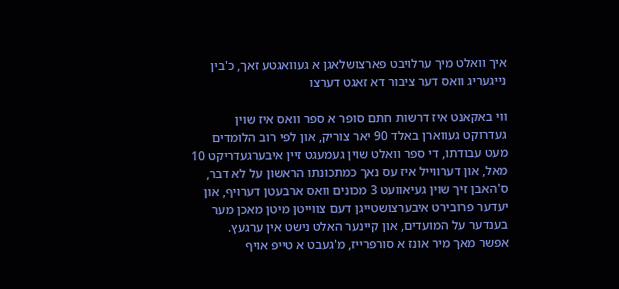איך וואלט מיך ערלויבט פארצושלאגן א געוואגטע זאך, כ'בין נייגעריג וואס דער ציבור דא זאגט דערצו

ווי באקאנט איז דרשות חתם סופר א ספר וואס איז שוין געדרוקט געווארן באלד 90 יאר צוריק, און לפי רוב הלומדים מעט עבודתו, די ספר וואלט שוין געמעגט זיין איבערגעדריקט 10 מאל, און דערווייל איז עס נאך כמתכונתו הראשון על לא דבר, ס'האבן זיך שוין געיאוועט 3 מכונים וואס ארבעטן דערויף, און יעדער פרובירט איבערצושטייגן דעם צווייטן מיטן מאכן מער בענדער על המועדים, און קיינער האלט נישט אין ערגעץ.
אפשר מאך מיר אונז א סורפרייז, מ'געבט א טייפ אויף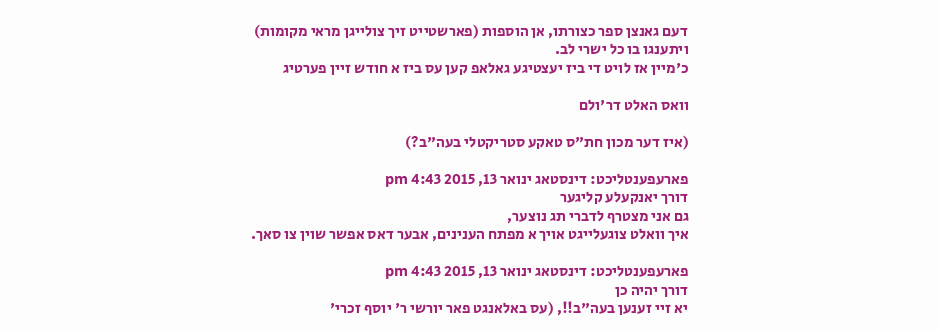דעם גאנצן ספר כצורתו, אן הוספות (פארשטייט זיך צולייגן מראי מקומות) ויתענגו בו כל ישרי לב.
כ'מיין אז לויט די ביז יעצטיגע גאלאפ קען עס ביז א חודש זיין פערטיג

וואס האלט דר'ולם

(איז דער מכון חת"ס טאקע סטריקטלי בעה"ב?)

פארעפענטליכט: דינסטאג ינואר 13, 2015 4:43 pm
דורך יאנקעלע קליגער
גם אני מצטרף לדברי תג נוצער,
איך וואלט צוגעלייגט אויך א מפתח הענינים, אבער דאס אפשר שוין צו סאך.

פארעפענטליכט: דינסטאג ינואר 13, 2015 4:43 pm
דורך יהיה כן
יא זיי זענען בעה"ב!!, (עס באלאנגט פאר יורשי ר' יוסף זכרי'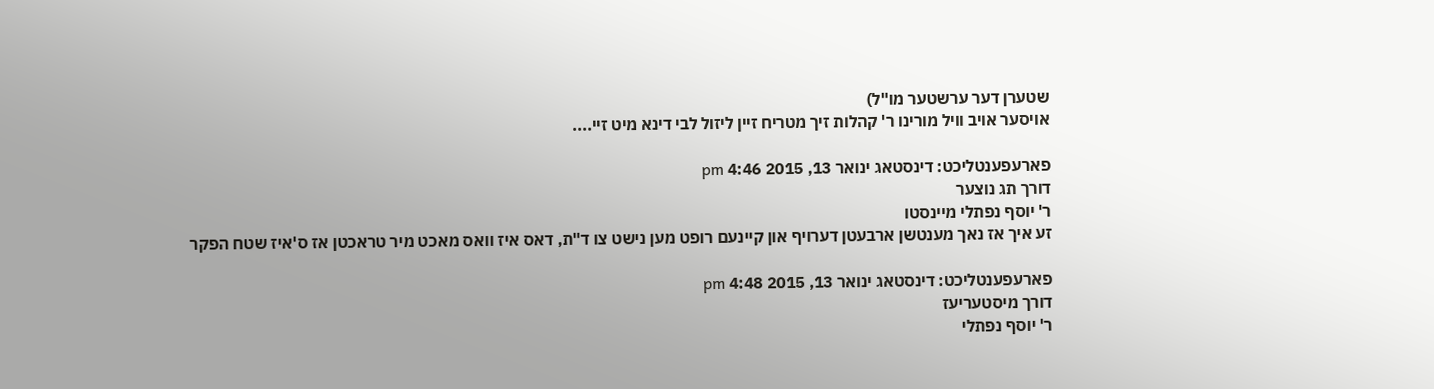שטערן דער ערשטער מו"ל)
אויסער אויב וויל מורינו ר' קהלות זיך מטריח זיין ליזול לבי דינא מיט זיי....

פארעפענטליכט: דינסטאג ינואר 13, 2015 4:46 pm
דורך תג נוצער
ר' יוסף נפתלי מיינסטו
זע איך אז נאך מענטשן ארבעטן דערויף און קיינעם רופט מען נישט צו ד"ת, דאס איז וואס מאכט מיר טראכטן אז ס'איז שטח הפקר

פארעפענטליכט: דינסטאג ינואר 13, 2015 4:48 pm
דורך מיסטעריעז
ר' יוסף נפתלי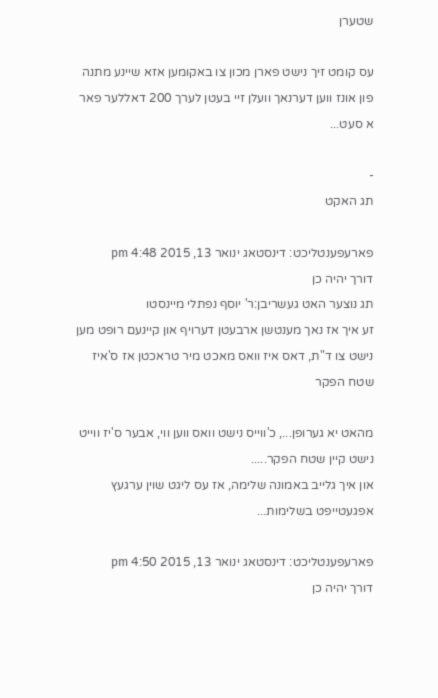שטערן

עס קומט זיך נישט פארן מכון צו באקומען אזא שיינע מתנה פון אונז ווען דערנאך וועלן זיי בעטן לערך 200 דאללער פאר א סעט...

-
תג האקט

פארעפענטליכט: דינסטאג ינואר 13, 2015 4:48 pm
דורך יהיה כן
תג נוצער האט געשריבן:ר' יוסף נפתלי מיינסטו
זע איך אז נאך מענטשן ארבעטן דערויף און קיינעם רופט מען נישט צו ד"ת, דאס איז וואס מאכט מיר טראכטן אז ס'איז שטח הפקר

מהאט יא גערופן..., כ'ווייס נישט וואס ווען ווי, אבער ס'יז ווייט נישט קיין שטח הפקר.....
און איך גלייב באמונה שלימה, אז עס ליגט שוין ערגעץ אפגעטייפט בשלימות...

פארעפענטליכט: דינסטאג ינואר 13, 2015 4:50 pm
דורך יהיה כן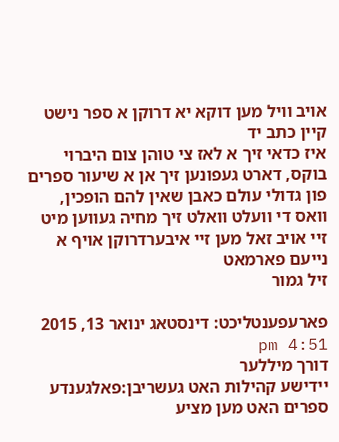אויב וויל מען דוקא יא דרוקן א ספר נישט קיין כתב יד
איז כדאי זיך א לאז צי טוהן צום היברוי בוקס, דארט געפונען זיך אן א שיעור ספרים פון גדולי עולם כאבן שאין להם הופכין, וואס די וועלט וואלט זיך מחיה געווען מיט זיי אויב זאל מען זיי איבערדרוקן אויף א נייעם פארמאט
זיל גמור

פארעפענטליכט: דינסטאג ינואר 13, 2015 4:51 pm
דורך מיללער
יידישע קהילות האט געשריבן:פאלגענדע ספרים האט מען מציע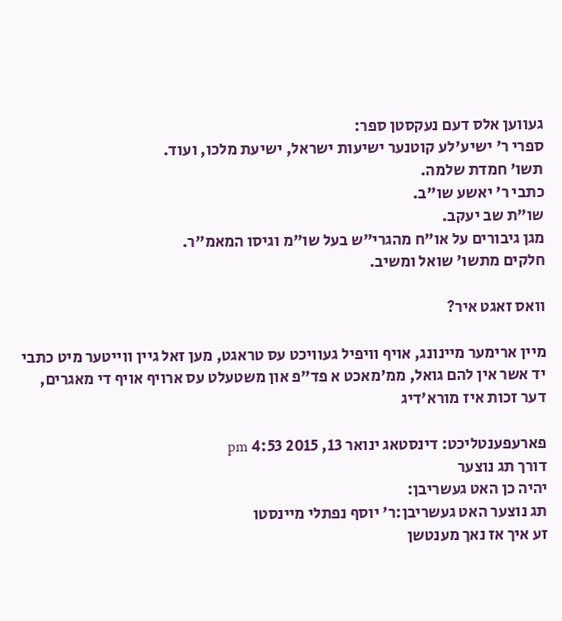געווען אלס דעם נעקסטן ספר:
ספרי ר' ישיע'לע קוטנער ישיעות ישראל, ישיעת מלכו, ועוד.
תשו' חמדת שלמה.
כתבי ר' יאשע שו"ב.
שו"ת שב יעקב.
מגן גיבורים על או"ח מהגרי"ש בעל שו"מ וגיסו המאמ"ר.
חלקים מתשו' שואל ומשיב.

וואס זאגט איר?

מיין ארימער מיינונג, אויף וויפיל געוויכט עס טראגט, מען זאל גיין ווייטער מיט כתבי יד אשר אין להם גואל, ממ'מאכט א פד"פ און משטעלט עס ארויף אויף די מאגרים, דער זכות איז מורא'דיג

פארעפענטליכט: דינסטאג ינואר 13, 2015 4:53 pm
דורך תג נוצער
יהיה כן האט געשריבן:
תג נוצער האט געשריבן:ר' יוסף נפתלי מיינסטו
זע איך אז נאך מענטשן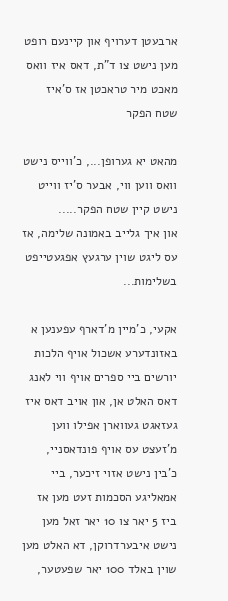ארבעטן דערויף און קיינעם רופט מען נישט צו ד"ת, דאס איז וואס מאכט מיר טראכטן אז ס'איז שטח הפקר

מהאט יא גערופן..., כ'ווייס נישט וואס ווען ווי, אבער ס'יז ווייט נישט קיין שטח הפקר.....
און איך גלייב באמונה שלימה, אז עס ליגט שוין ערגעץ אפגעטייפט בשלימות...

אקעי, כ'מיין מ'דארף עפענען א באזונדערע אשכול אויף הלכות יורשים ביי ספרים אויף ווי לאנג דאס האלט אן, און אויב דאס איז געזאגט געווארן אפילו ווען מ'זעצט עס אויף פונדאסניי, כ'בין נישט אזוי זיכער, ביי אמאליגע הסכמות זעט מען אז ביז 5 יאר צו 10 יאר זאל מען נישט איבערדרוקן, דא האלט מען שוין באלד 100 יאר שפעטער,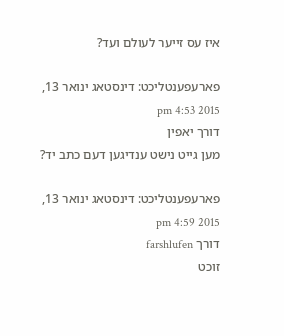איז עס זייער לעולם ועד?

פארעפענטליכט: דינסטאג ינואר 13, 2015 4:53 pm
דורך יאפין
מען גייט נישט ענדיגען דעם כתב יד?

פארעפענטליכט: דינסטאג ינואר 13, 2015 4:59 pm
דורך farshlufen
זוכט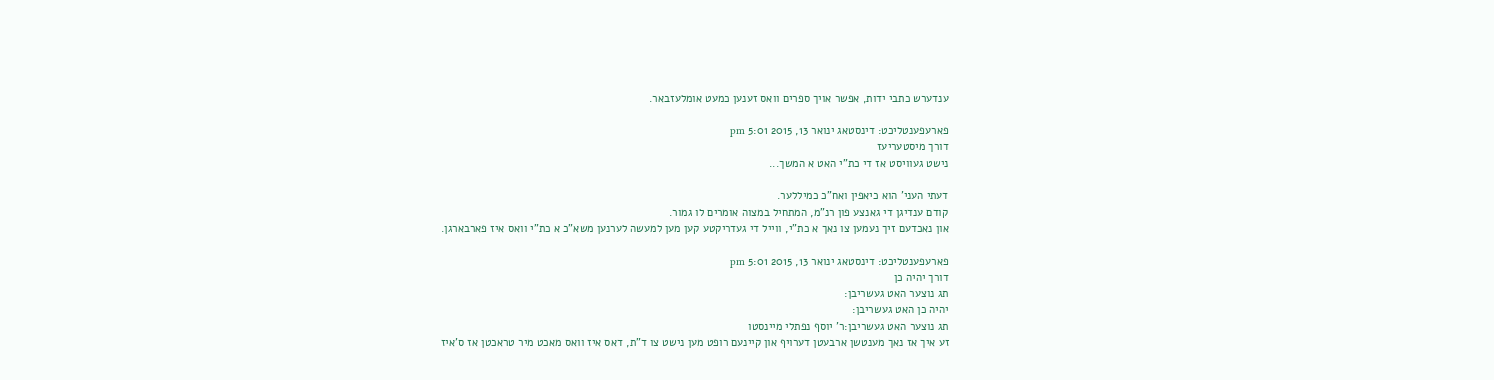ענדערש כתבי ידות, אפשר אויך ספרים וואס זענען כמעט אומלעזבאר.

פארעפענטליכט: דינסטאג ינואר 13, 2015 5:01 pm
דורך מיסטעריעז
נישט געוויסט אז די כת"י האט א המשך...

דעתי העני' הוא כיאפין ואח"כ כמיללער.
קודם ענדיגן די גאנצע פון רנ"מ, המתחיל במצוה אומרים לו גמור.
און נאכדעם זיך נעמען צו נאך א כת"י, ווייל די געדריקטע קען מען למעשה לערנען משא"כ א כת"י וואס איז פארבארגן.

פארעפענטליכט: דינסטאג ינואר 13, 2015 5:01 pm
דורך יהיה כן
תג נוצער האט געשריבן:
יהיה כן האט געשריבן:
תג נוצער האט געשריבן:ר' יוסף נפתלי מיינסטו
זע איך אז נאך מענטשן ארבעטן דערויף און קיינעם רופט מען נישט צו ד"ת, דאס איז וואס מאכט מיר טראכטן אז ס'איז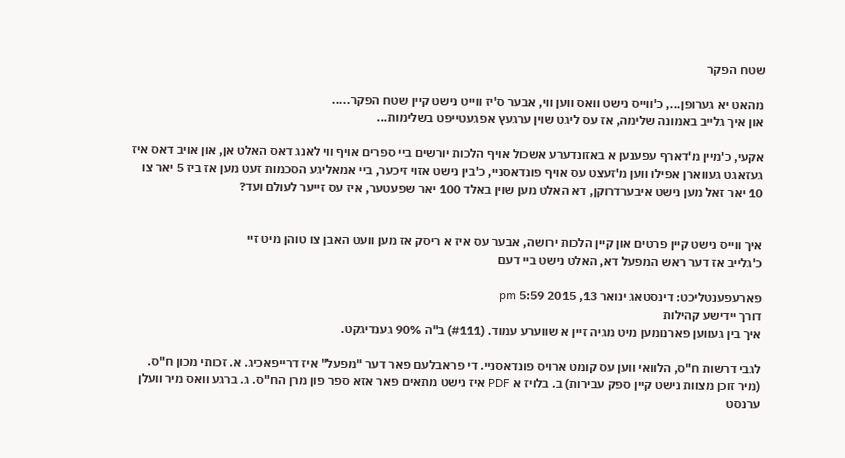שטח הפקר

מהאט יא גערופן..., כ'ווייס נישט וואס ווען ווי, אבער ס'יז ווייט נישט קיין שטח הפקר.....
און איך גלייב באמונה שלימה, אז עס ליגט שוין ערגעץ אפגעטייפט בשלימות...

אקעי, כ'מיין מ'דארף עפענען א באזונדערע אשכול אויף הלכות יורשים ביי ספרים אויף ווי לאנג דאס האלט אן, און אויב דאס איז געזאגט געווארן אפילו ווען מ'זעצט עס אויף פונדאסניי, כ'בין נישט אזוי זיכער, ביי אמאליגע הסכמות זעט מען אז ביז 5 יאר צו 10 יאר זאל מען נישט איבערדרוקן, דא האלט מען שוין באלד 100 יאר שפעטער, איז עס זייער לעולם ועד?


איך ווייס נישט קיין פרטים און קיין הלכות ירושה, אבער עס איז א ריסק אז מען וועט האבן צו טוהן מיט זיי
כ'גלייב אז דער ראש המפעל דא, האלט נישט ביי דעם

פארעפענטליכט: דינסטאג ינואר 13, 2015 5:59 pm
דורך יידישע קהילות
איך בין געווען פארנומען מיט מגיה זיין א שווערע עמוד. (#111) ב"ה 90% גענדיגקט.

לגבי דרשות ח"ס, הלוואי ווען עס קומט ארויס פונדאסניי. די פראבלעם פאר דער "מפעל" איז דרייפאכיג. א. זכותי מכון ח"ס. (מיר זוכן מצוות נישט קיין ספק עבירות) ב. בלויז א PDF איז נישט מתאים פאר אזא ספר פון מרן הח"ס. ג. ברגע וואס מיר וועלן ערנסט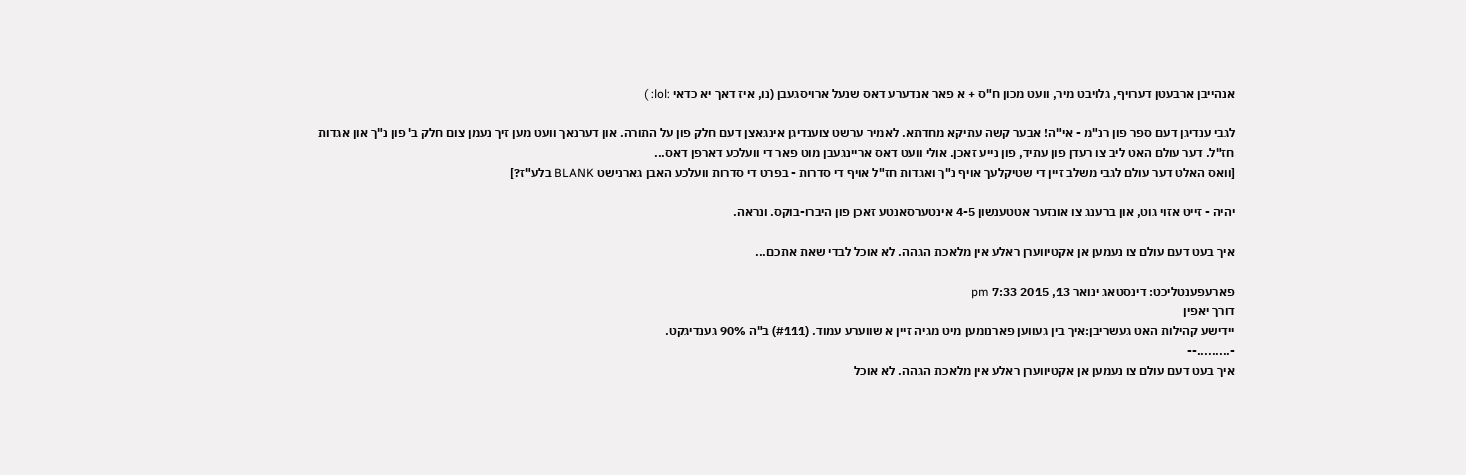אנהייבן ארבעטן דערויף, גלויבט מיר, וועט מכון ח"ס + א פאר אנדערע דאס שנעל ארויסגעבן (נו, איז דאך יא כדאי :lol: )

לגבי ענדיגן דעם ספר פון רנ"מ - אי"ה! אבער קשה עתיקא מחדתא. לאמיר ערשט צוענדיגן אינגאצן דעם חלק פון על התורה. און דערנאך וועט מען זיך נעמן צום חלק ב' פון נ"ך און אגדות חז"ל. דער עולם האט ליב צו רעדן פון עתיד, פון נייע זאכן. אולי וועט דאס אריינגעבן מוט פאר די וועלכע דארפן דאס...
[וואס האלט דער עולם לגבי משלב זיין די שטיקלעך אויף נ"ך ואגדות חז"ל אויף די סדרות - בפרט די סדרות וועלכע האבן גארנישט BLANK בלע"ז?]

יהיה - זייט אזוי גוט, און ברענג צו אונזער אטטענשון 4-5 אינטערסאנטע זאכן פון היברו-בוקס. ונראה.

איך בעט דעם עולם צו נעמען אן אקטיווערן ראלע אין מלאכת הגהה. לא אוכל לבדי שאת אתכם...

פארעפענטליכט: דינסטאג ינואר 13, 2015 7:33 pm
דורך יאפין
יידישע קהילות האט געשריבן:איך בין געווען פארנומען מיט מגיה זיין א שווערע עמוד. (#111) ב"ה 90% גענדיגקט.
-.........--
איך בעט דעם עולם צו נעמען אן אקטיווערן ראלע אין מלאכת הגהה. לא אוכל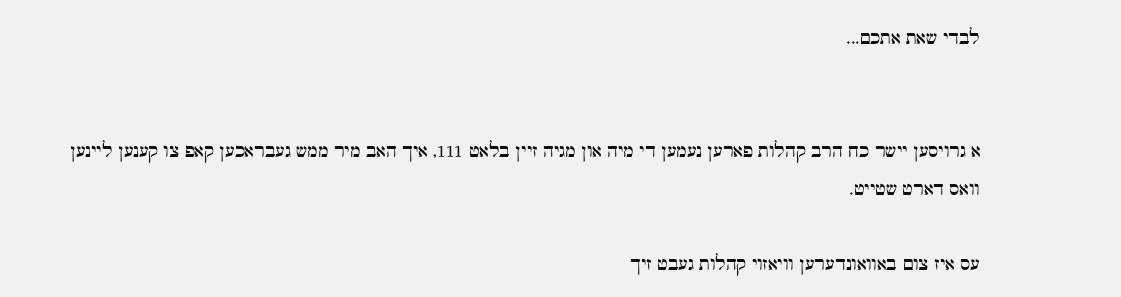לבדי שאת אתכם...


א גרויסען יישר כח הרב קהלות פארען נעמען די מיה און מגיה זיין בלאט 111, איך האב מיר ממש געבראכען קאפ צו קענען ליינען וואס דארט שטייט.

עס איז צום באוואונדערען וויאזוי קהלות געבט זיך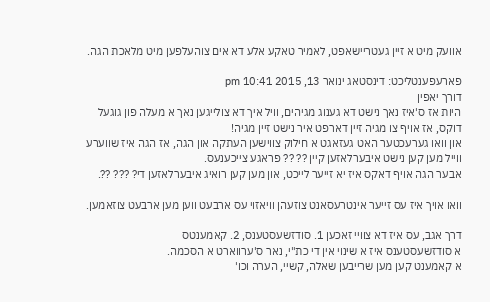אוועק מיט א זיין געטריישאפט, לאמיר טאקע אלע דא אים צוהעלפען מיט מלאכת הגה.

פארעפענטליכט: דינסטאג ינואר 13, 2015 10:41 pm
דורך יאפין
היות אז ס'איז נאך נישט דא גענוג מגיהים, וויל איך דא צולייגען נאך א מעלה פון גוגעל דוקס, אז אויף צו מגיה זיין דארפט איר נישט זיין מגיה!
און וואו גערעכטער האט געזאגט א חילוק צווישען העתקה און הגה, אז הגה איז שווערע ווייל מען קען נישט איבערלאזען קיין ?? ?? פראגע צייכענעס.
אבער הגה אויף דאקס איז יא זייער לייכט, און מען קען רואיג איבערלאזען די? ??? ??.

וואו אויך איז עס זייער אינטרעסאנט צוזעהן וויאזוי עס ארבעט ווען מען ארבעט צוזאמען.

דרך אגב, עס איז דא צוויי זאכען 1. סודזשעסטענס, 2. קאמענטס
א סודזשעסטענס איז א שינוי אין די כת"י, נאר ס'ערווארט א הסכמה.
א קאמענט קען מען שרייבען שאלה, קשיי, הערה וכו'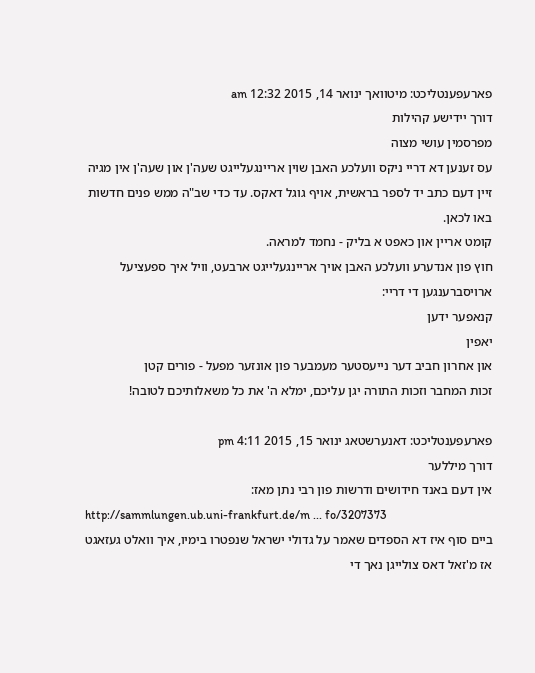פארעפענטליכט: מיטוואך ינואר 14, 2015 12:32 am
דורך יידישע קהילות
מפרסמין עושי מצוה
עס זענען דא דריי ניקס וועלכע האבן שוין אריינגעלייגט שעה'ן און שעה'ן אין מגיה זיין דעם כתב יד לספר בראשית, אויף גוגל דאקס. עד כדי שב"ה ממש פנים חדשות באו לכאן.
קומט אריין און כאפט א בליק - נחמד למראה.
חוץ פון אנדערע וועלכע האבן אויך אריינגעלייגט ארבעט, וויל איך ספעציעל ארויסברענגען די דריי:
קנאפער ידען
יאפין
און אחרון חביב דער נייעסטער מעמבער פון אונזער מפעל - פורים קטן
זכות המחבר וזכות התורה יגן עליכם, ימלא ה' את כל משאלותיכם לטובה!

פארעפענטליכט: דאנערשטאג ינואר 15, 2015 4:11 pm
דורך מיללער
אין דעם באנד חידושים ודרשות פון רבי נתן מאז:
http://sammlungen.ub.uni-frankfurt.de/m ... fo/3207373
ביים סוף איז דא הספדים שאמר על גדולי ישראל שנפטרו בימיו, איך וואלט געזאגט אז מ'זאל דאס צולייגן נאך די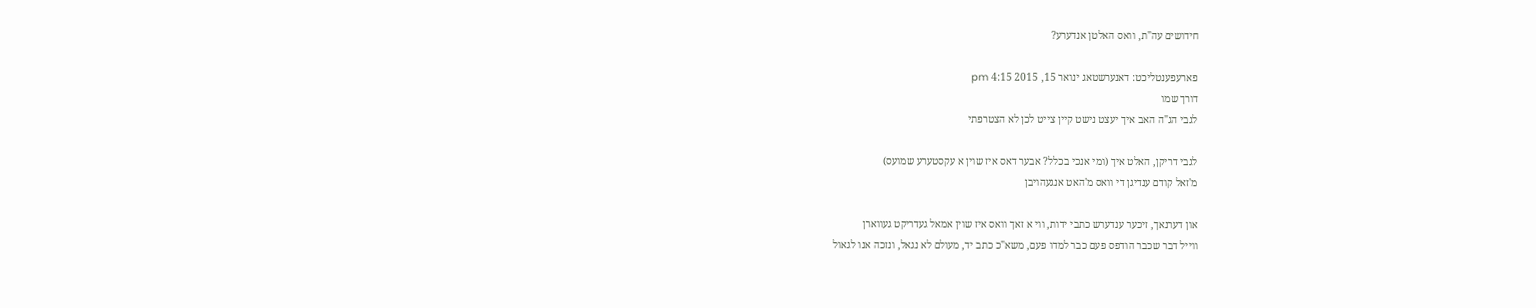חידושים עה"ת, וואס האלטן אנדערע?

פארעפענטליכט: דאנערשטאג ינואר 15, 2015 4:15 pm
דורך שמו
לגבי הג"ה האב איך יעצט נישט קיין צייט לכן לא הצטרפתי

לגבי דריקן, האלט איך (ומי אנכי בכלל? אבער דאס איז שוין א עקסטערע שמועס)
מ'זאל קודם ענדיגן די וואס מ'האט אנגעהויבן

און דערנאך, זיכער ענדערש כתבי ידות, ווי א זאך וואס איז שוין אמאל געדריקט געווארן
ווייל דבר שכבר הודפס פעם כבר למדו פעם, משא"כ כתב יד, מעולם לא נגאל, ונזכה אנו לגאול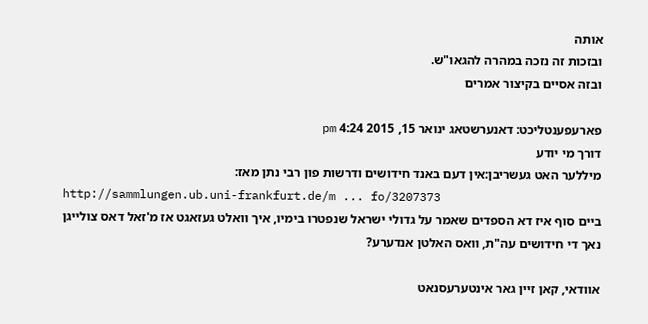אותה
ובזכות זה נזכה במהרה להגאו"ש.
ובזה אסיים בקיצור אמרים

פארעפענטליכט: דאנערשטאג ינואר 15, 2015 4:24 pm
דורך מי יודע
מיללער האט געשריבן:אין דעם באנד חידושים ודרשות פון רבי נתן מאז:
http://sammlungen.ub.uni-frankfurt.de/m ... fo/3207373
ביים סוף איז דא הספדים שאמר על גדולי ישראל שנפטרו בימיו, איך וואלט געזאגט אז מ'זאל דאס צולייגן נאך די חידושים עה"ת, וואס האלטן אנדערע?

אוודאי, קאן זיין גאר אינטערעסנאט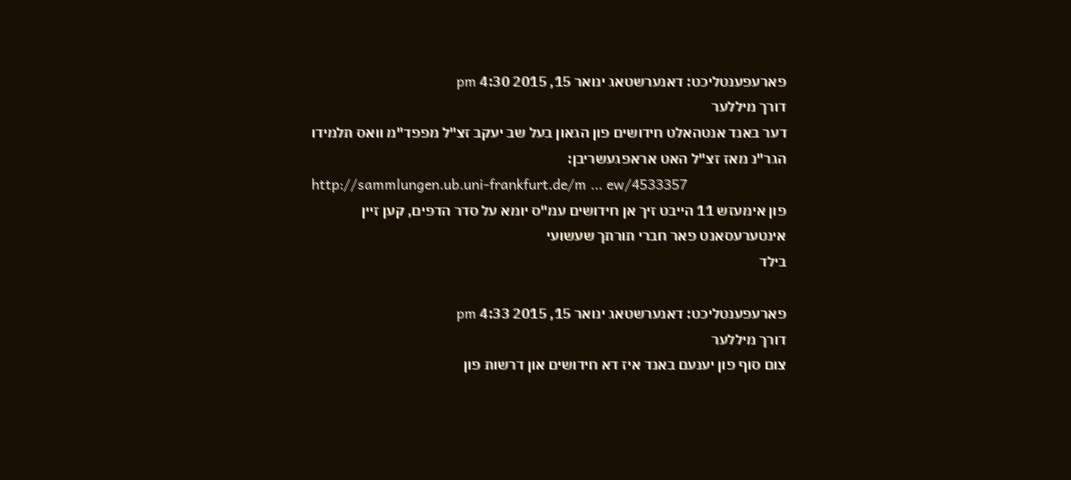פארעפענטליכט: דאנערשטאג ינואר 15, 2015 4:30 pm
דורך מיללער
דער באנד אנטהאלט חידושים פון הגאון בעל שב יעקב זצ"ל מפפד"מ וואס תלמידו הגר"נ מאז זצ"ל האט אראפגעשריבן:
http://sammlungen.ub.uni-frankfurt.de/m ... ew/4533357
פון אימעזש 11 הייבט זיך אן חידושים עמ"ס יומא על סדר הדפים, קען זיין אינטערעסאנט פאר חברי תורתך שעשועי
בילד

פארעפענטליכט: דאנערשטאג ינואר 15, 2015 4:33 pm
דורך מיללער
צום סוף פון יענעם באנד איז דא חידושים און דרשות פון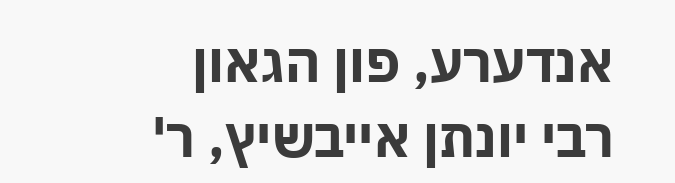אנדערע, פון הגאון רבי יונתן אייבשיץ, ר'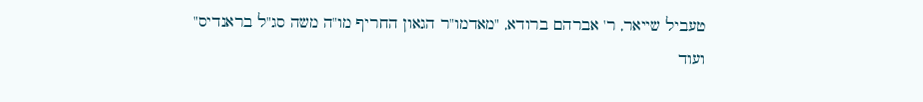טעביל שייאר, ר' אברהם ברודא, "מאדמו"ר הגאון החריף מו"ה משה סג"ל בראנדיס" ועוד